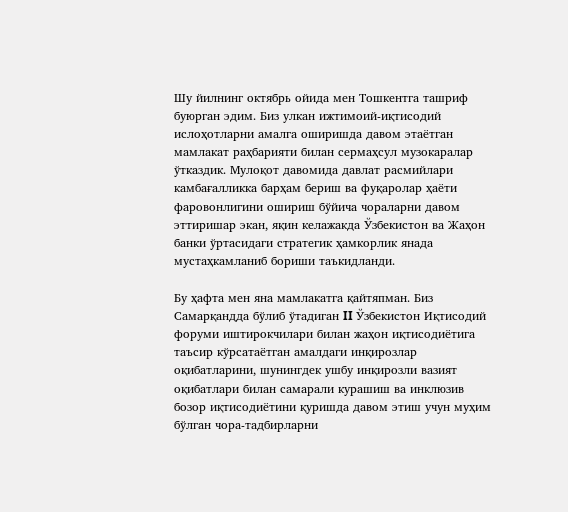Шу йилнинг октябрь ойида мен Тошкентга ташриф буюрган эдим. Биз улкан ижтимоий-иқтисодий ислоҳотларни амалга оширишда давом этаётган мамлакат раҳбарияти билан сермаҳсул музокаралар ўтказдик. Мулоқот давомида давлат расмийлари камбағалликка барҳам бериш ва фуқаролар ҳаёти фаровонлигини ошириш бўйича чораларни давом эттиришар экан, яқин келажакда Ўзбекистон ва Жаҳон банки ўртасидаги стратегик ҳамкорлик янада мустаҳкамланиб бориши таъкидланди.

Бу ҳафта мен яна мамлакатга қайтяпман. Биз Самарқандда бўлиб ўтадиган II Ўзбекистон Иқтисодий форуми иштирокчилари билан жаҳон иқтисодиётига таъсир кўрсатаётган амалдаги инқирозлар оқибатларини, шунингдек ушбу инқирозли вазият оқибатлари билан самарали курашиш ва инклюзив бозор иқтисодиётини қуришда давом этиш учун муҳим бўлган чора-тадбирларни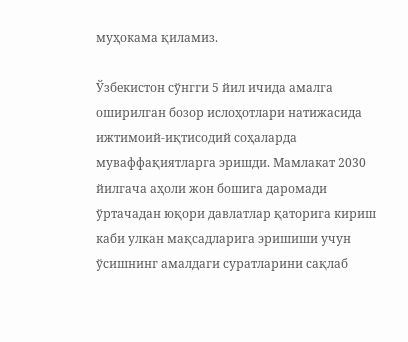муҳокама қиламиз.

Ўзбекистон сўнгги 5 йил ичида амалга оширилган бозор ислоҳотлари натижасида ижтимоий-иқтисодий соҳаларда муваффақиятларга эришди. Мамлакат 2030 йилгача аҳоли жон бошига даромади ўртачадан юқори давлатлар қаторига кириш каби улкан мақсадларига эришиши учун ўсишнинг амалдаги суратларини сақлаб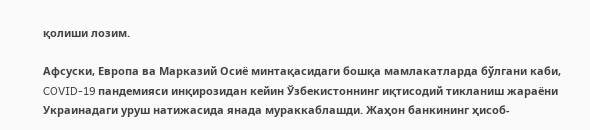қолиши лозим.

Афсуски, Европа ва Марказий Осиё минтақасидаги бошқа мамлакатларда бўлгани каби, COVID-19 пандемияси инқирозидан кейин Ўзбекистоннинг иқтисодий тикланиш жараёни Украинадаги уруш натижасида янада мураккаблашди. Жаҳон банкининг ҳисоб-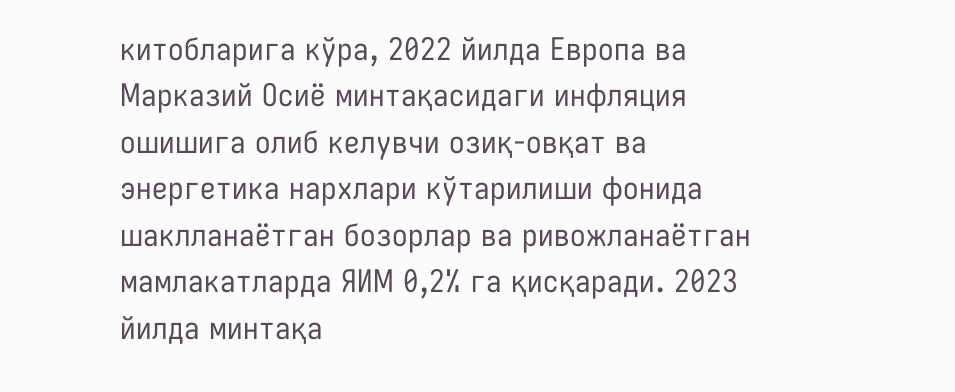китобларига кўра, 2022 йилда Европа ва Марказий Осиё минтақасидаги инфляция ошишига олиб келувчи озиқ-овқат ва энергетика нархлари кўтарилиши фонида шаклланаётган бозорлар ва ривожланаётган мамлакатларда ЯИМ 0,2% га қисқаради. 2023 йилда минтақа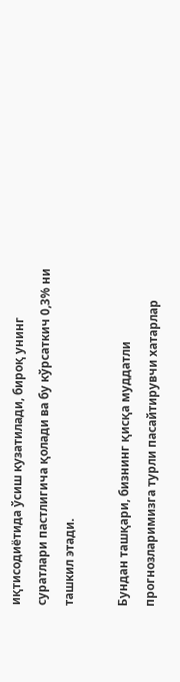иқтисодиётида ўсиш кузатилади, бироқ унинг суратлари пастлигича қолади ва бу кўрсаткич 0,3% ни ташкил этади.

Бундан ташқари, бизнинг қисқа муддатли прогнозларимизга турли пасайтирувчи хатарлар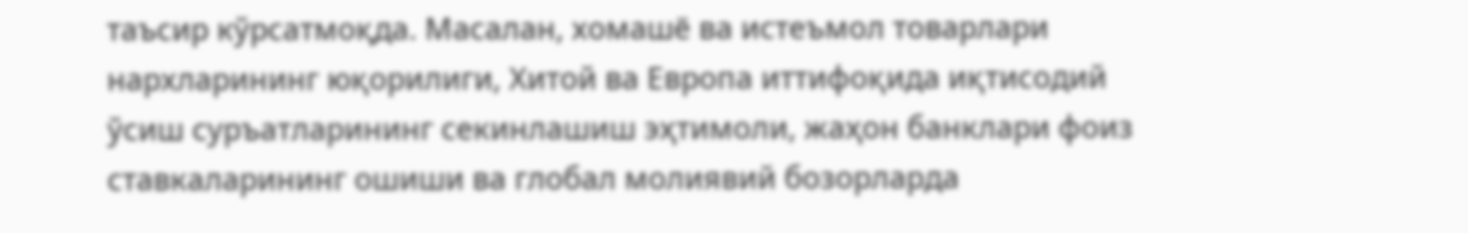таъсир кўрсатмоқда. Масалан, хомашё ва истеъмол товарлари нархларининг юқорилиги, Хитой ва Европа иттифоқида иқтисодий ўсиш суръатларининг секинлашиш эҳтимоли, жаҳон банклари фоиз ставкаларининг ошиши ва глобал молиявий бозорларда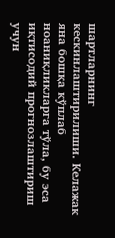шартларнинг кескинлаштирилиши. Келажак яна бошқа кўплаб ноаниқликларга тўла, бу эса иқтисодий прогнозлаштириш учун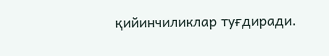қийинчиликлар туғдиради.